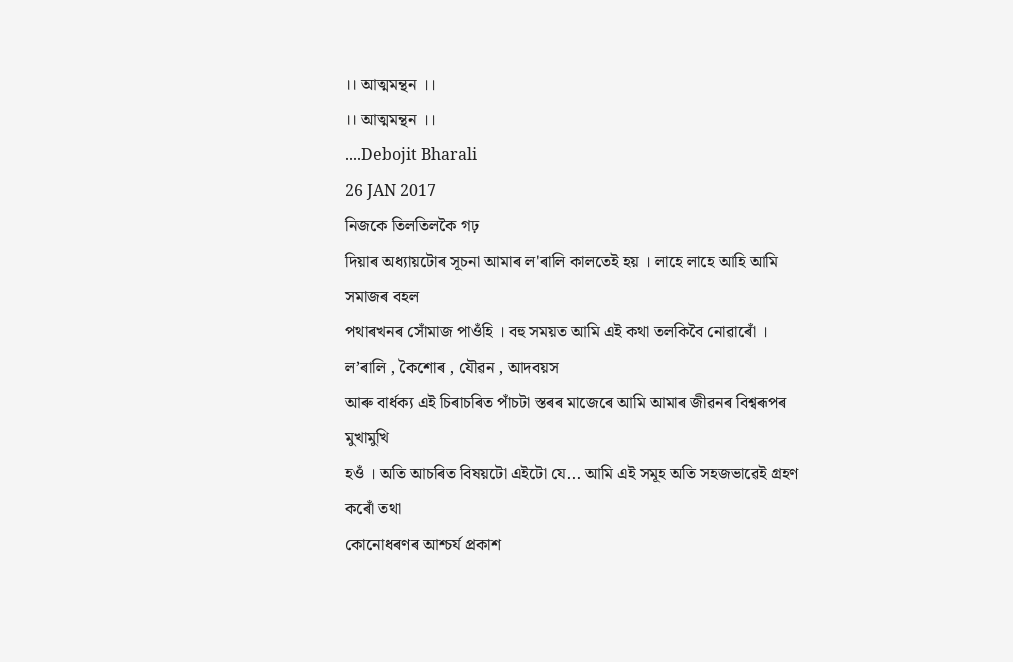।। আত্মমন্থন ।।
।। আত্মমন্থন ।।
....Debojit Bharali
26 JAN 2017
নিজকে তিলতিলকৈ গঢ়
দিয়াৰ অধ্যায়টোৰ সূচনা আমাৰ ল'ৰালি কালতেই হয় । লাহে লাহে আহি আমি সমাজৰ বহল
পথাৰখনৰ সোঁমাজ পাওঁহি । বহু সময়ত আমি এই কথা তলকিবৈ নোৱাৰোঁ । ল’ৰালি , কৈশোৰ , যৌৱন , আদবয়স
আৰু বাৰ্ধক্য এই চিৰাচৰিত পাঁচটা স্তৰৰ মাজেৰে আমি আমাৰ জীৱনৰ বিশ্বৰূপৰ মুখামুখি
হওঁ । অতি আচৰিত বিষয়টো এইটো যে... আমি এই সমূহ অতি সহজভাৱেই গ্ৰহণ কৰোঁ তথা
কোনোধৰণৰ আশ্চৰ্য প্ৰকাশ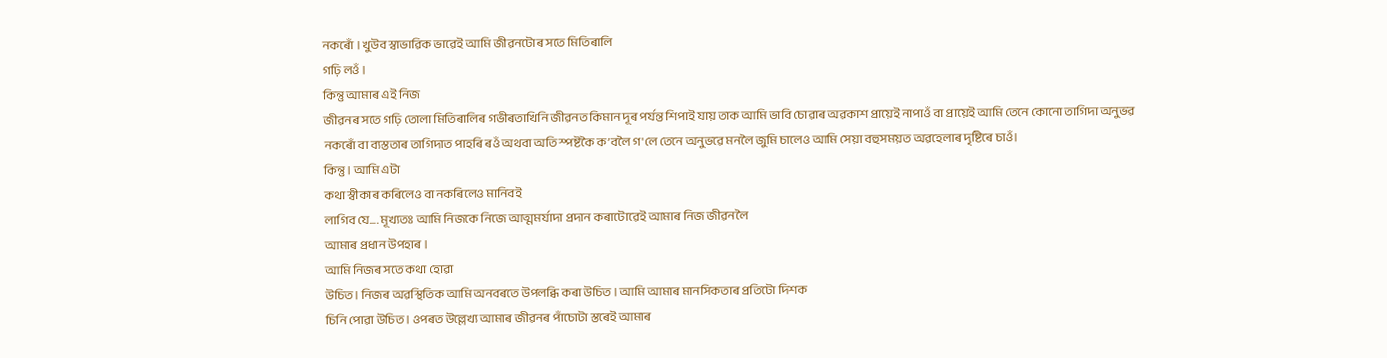নকৰোঁ । খুউব স্বাভাৱিক ভাৱেই আমি জীৱনটোৰ সতে মিতিৰালি
গঢ়ি লওঁ ।
কিন্তু আমাৰ এই নিজ
জীৱনৰ সতে গঢ়ি তোলা মিতিৰালিৰ গভীৰতাখিনি জীৱনত কিমান দূৰ পৰ্যন্ত শিপাই যায় তাক আমি ভাবি চোৱাৰ অৱকাশ প্ৰায়েই নাপাওঁ বা প্ৰায়েই আমি তেনে কোনো তাগিদা অনুভৱ
নকৰোঁ বা ব্যস্ততাৰ তাগিদাত পাহৰি ৰওঁ অথবা অতি স্পষ্টকৈ ক’বলৈ গ'লে তেনে অনুভৱে মনলৈ জুমি চালেও আমি সেয়া বহুসময়ত অৱহেলাৰ দৃষ্টিৰে চাওঁ।
কিন্তু । আমি এটা
কথা স্বীকাৰ কৰিলেও বা নকৰিলেও মানিবই
লাগিব যে.... মূখ্যতঃ আমি নিজকে নিজে আত্মমৰ্যাদা প্ৰদান কৰাটোৱেই আমাৰ নিজ জীৱনলৈ
আমাৰ প্ৰধান উপহাৰ ।
আমি নিজৰ সতে কথা হোৱা
উচিত । নিজৰ অৱস্থিতিক আমি অনবৰতে উপলব্ধি কৰা উচিত । আমি আমাৰ মানসিকতাৰ প্ৰতিটো দিশক
চিনি পোৱা উচিত । ওপৰত উল্লেখ্য আমাৰ জীৱনৰ পাঁচোটা স্তৰেই আমাৰ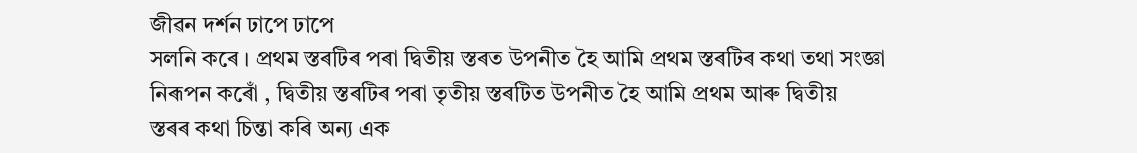জীৱন দৰ্শন ঢাপে ঢাপে
সলনি কৰে । প্ৰথম স্তৰটিৰ পৰা দ্বিতীয় স্তৰত উপনীত হৈ আমি প্ৰথম স্তৰটিৰ কথা তথা সংজ্ঞা
নিৰূপন কৰোঁ , দ্বিতীয় স্তৰটিৰ পৰা তৃতীয় স্তৰটিত উপনীত হৈ আমি প্ৰথম আৰু দ্বিতীয়
স্তৰৰ কথা চিন্তা কৰি অন্য এক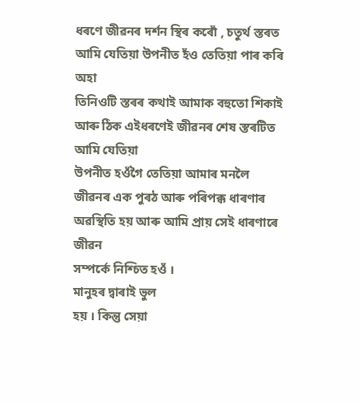ধৰণে জীৱনৰ দৰ্শন স্থিৰ কৰোঁ , চতুৰ্থ স্তৰত আমি যেতিয়া উপনীত হঁও তেতিয়া পাৰ কৰি অহা
তিনিওটি স্তৰৰ কথাই আমাক বহুতো শিকাই আৰু ঠিক এইধৰণেই জীৱনৰ শেষ স্তৰটিত আমি যেতিয়া
উপনীত হওঁগৈ তেতিয়া আমাৰ মনলৈ জীৱনৰ এক পুৰঠ আৰু পৰিপক্ক ধাৰণাৰ অৱস্থিতি হয় আৰু আমি প্ৰায় সেই ধাৰণাৰে জীৱন
সম্পৰ্কে নিশ্চিত হওঁ ।
মানুহৰ দ্বাৰাই ভুল
হয় । কিন্তু সেয়া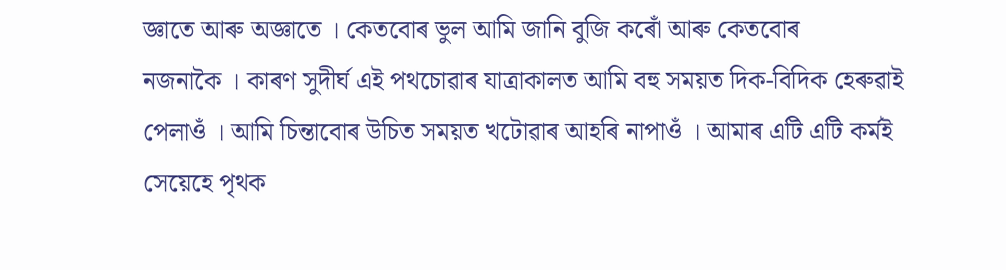জ্ঞাতে আৰু অজ্ঞাতে । কেতবোৰ ভুল আমি জানি বুজি কৰোঁ আৰু কেতবোৰ
নজনাকৈ । কাৰণ সুদীৰ্ঘ এই পথচোৱাৰ যাত্ৰাকালত আমি বহু সময়ত দিক-বিদিক হেৰুৱাই
পেলাওঁ । আমি চিন্তাবোৰ উচিত সময়ত খটোৱাৰ আহৰি নাপাওঁ । আমাৰ এটি এটি কৰ্মই
সেয়েহে পৃথক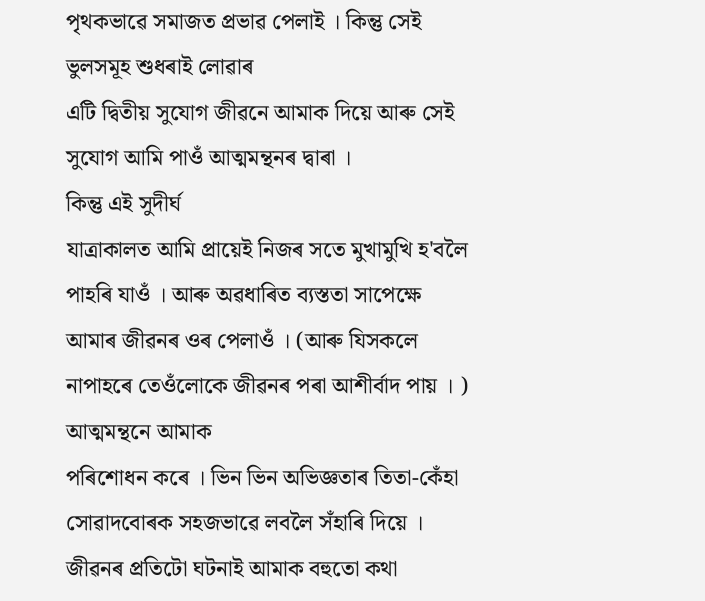পৃথকভাৱে সমাজত প্ৰভাৱ পেলাই । কিন্তু সেই ভুলসমূহ শুধৰাই লোৱাৰ
এটি দ্বিতীয় সুযোগ জীৱনে আমাক দিয়ে আৰু সেই সুযোগ আমি পাওঁ আত্মমন্থনৰ দ্বাৰা ।
কিন্তু এই সুদীৰ্ঘ
যাত্ৰাকালত আমি প্ৰায়েই নিজৰ সতে মুখামুখি হ'বলৈ পাহৰি যাওঁ । আৰু অৱধাৰিত ব্যস্ততা সাপেক্ষে
আমাৰ জীৱনৰ ওৰ পেলাওঁ । (আৰু যিসকলে নাপাহৰে তেওঁলোকে জীৱনৰ পৰা আশীৰ্বাদ পায় । )
আত্মমন্থনে আমাক
পৰিশোধন কৰে । ভিন ভিন অভিজ্ঞতাৰ তিতা-কেঁহা সোৱাদবোৰক সহজভাৱে লবলৈ সঁহাৰি দিয়ে ।
জীৱনৰ প্ৰতিটো ঘটনাই আমাক বহুতো কথা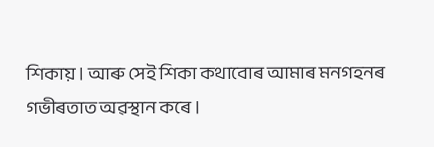শিকায় । আৰু সেই শিকা কথাবোৰ আমাৰ মনগহনৰ গভীৰতাত অৱস্থান কৰে ।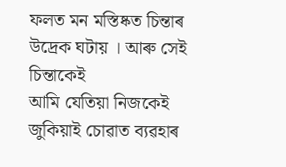ফলত মন মস্তিষ্কত চিন্তাৰ উদ্ৰেক ঘটায় । আৰু সেই চিন্তাকেই
আমি যেতিয়া নিজকেই জুকিয়াই চোৱাত ব্যৱহাৰ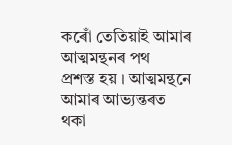কৰোঁ তেতিয়াই আমাৰ আত্মমন্থনৰ পথ
প্ৰশস্ত হয় । আত্মমন্থনে আমাৰ আভ্যন্তৰত থকা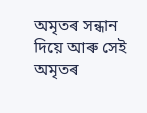অমৃতৰ সন্ধান দিয়ে আৰু সেই অমৃতৰ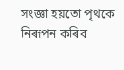সংজ্ঞা হয়তো পৃথকে নিৰূপন কৰিব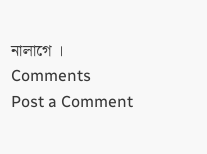নালাগে ।
Comments
Post a Comment